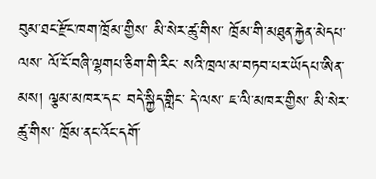བུམ་ཐང་རྫོང་ཁག་ཁྲོམ་གྱིས་ མི་སེར་ཚུ་གིས་ ཁྲོམ་གི་མཐུན་རྐྱེན་མེདཔ་ལས་ ལོ་ངོ་བཞི་ལྷགཔ་ཅིག་གི་རིང་ སའི་ཁྲལ་མ་བཏབ་པར་ཡོདཔ་ཨིན་མས། ལྕམ་མཁར་དང་ བདེ་སྐྱིད་གླིང་ དེ་ལས་ ཇ་ལི་མཁར་གྱིས་ མི་སེར་ཚུ་གིས་ ཁྲོམ་ནང་འོང་དགོ་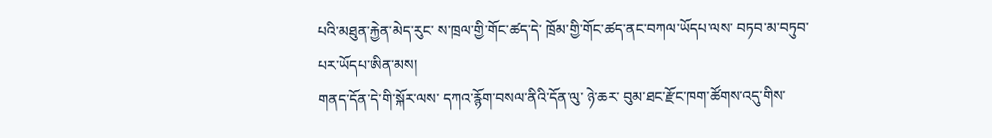པའི་མཐུན་རྐྱེན་མེད་རུང་ ས་ཁྲལ་གྱི་གོང་ཚད་དེ་ ཁྲོམ་གྱི་གོང་ཚད་ནང་བཀལ་ཡོདཔ་ལས་ བཏབ་མ་བཏུབ་པར་ཡོདཔ་ཨིན་མས།
གནད་དོན་དེ་གི་སྐོར་ལས་ དཀའ་རྙོག་བསལ་ནིའི་དོན་ལུ་ ཉེ་ཆར་ བུམ་ཐང་རྫོང་ཁག་ཚོགས་འདུ་གིས་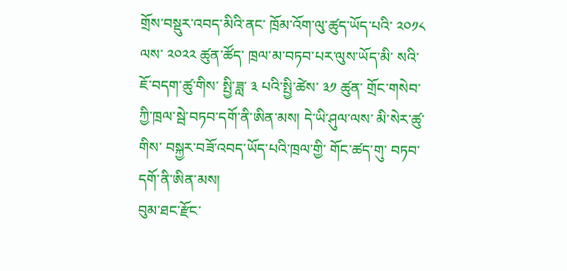གྲོས་བསྡུར་འབད་མིའི་ནང་ ཁྲོམ་འོག་ལུ་ཚུད་ཡོད་པའི་ ༢༠༡༨ ལས་ ༢༠༢༢ ཚུན་ཚོད་ ཁྲལ་མ་བཏབ་པར་ལུས་ཡོད་མི་ སའི་ཇོ་བདག་ཚུ་གིས་ སྤྱི་ཟླ་ ༣ པའི་སྤྱི་ཚེས་ ༣༡ ཚུན་ གྲོང་གསེབ་ཀྱི་ཁྲལ་སྦེ་བཏབ་དགོ་ནི་ཨིན་མས། དེ་ཡི་ཤུལ་ལས་ མི་སེར་ཚུ་གིས་ བསྐྱར་བཟོ་འབད་ཡོད་པའི་ཁྲལ་གྱི་ གོང་ཚད་གུ་ བཏབ་དགོ་ནི་ཨིན་མས།
བུམ་ཐང་རྫོང་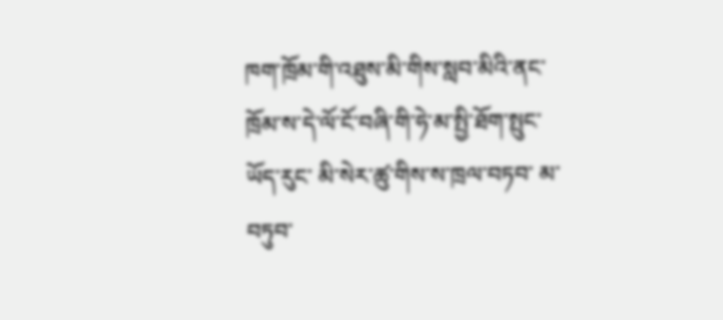ཁག་ཁྲོམ་གི་འཐུས་མི་གིས་སླབ་མིའི་ནང་ ཁྲོམ་ས་དེ་ལོ་ངོ་བཞི་གི་ཧེ་མ་སྤྱི་ཐོག་སྤུང་ཡོད་རུང་ མི་སེར་ཚུ་གིས་ས་ཁྲལ་བཏབ་ མ་བཏུབ་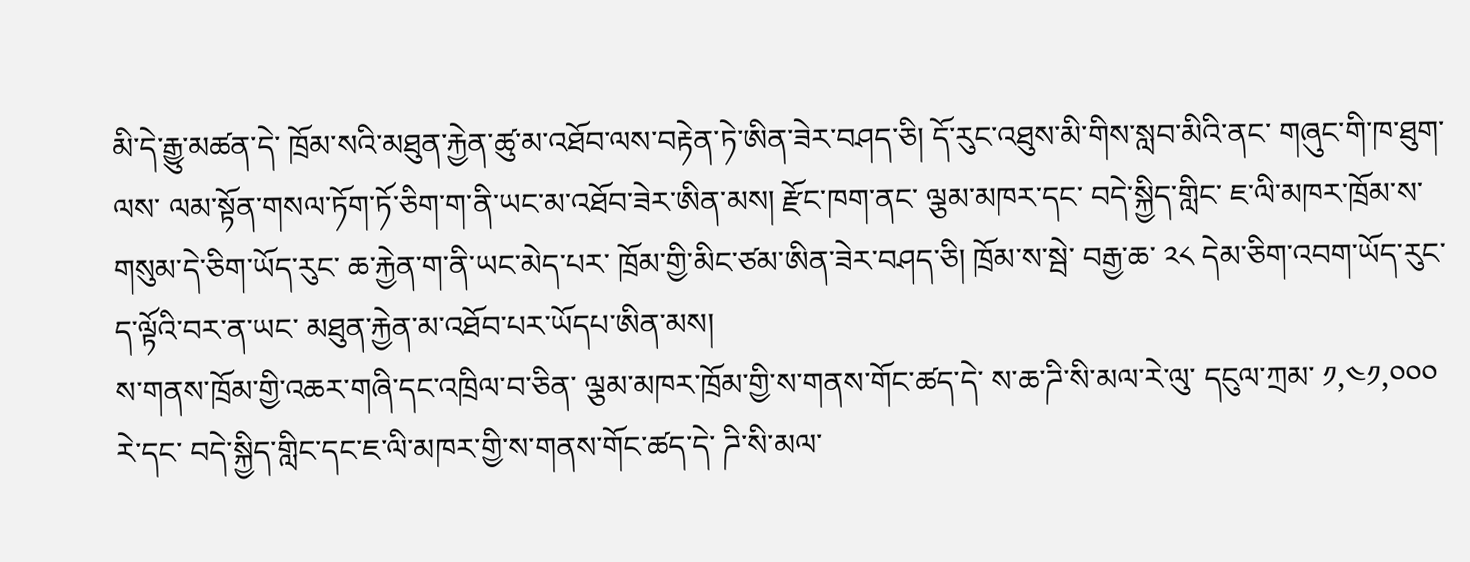མི་དེ་རྒྱུ་མཚན་དེ་ ཁྲོམ་སའི་མཐུན་རྐྱེན་ཚུ་མ་འཐོབ་ལས་བརྟེན་ཏེ་ཨིན་ཟེར་བཤད་ཅི། དོ་རུང་འཐུས་མི་གིས་སླབ་མིའི་ནང་ གཞུང་གི་ཁ་ཐུག་ལས་ ལམ་སྟོན་གསལ་ཏོག་ཏོ་ཅིག་ག་ནི་ཡང་མ་འཐོབ་ཟེར་ཨིན་མས། རྫོང་ཁག་ནང་ ལྕམ་མཁར་དང་ བདེ་སྐྱིད་གླིང་ ཇ་ལི་མཁར་ཁྲོམ་ས་གསུམ་དེ་ཅིག་ཡོད་རུང་ ཆ་རྐྱེན་ག་ནི་ཡང་མེད་པར་ ཁྲོམ་གྱི་མིང་ཙམ་ཨིན་ཟེར་བཤད་ཅི། ཁྲོམ་ས་སྦེ་ བརྒྱ་ཆ་ ༢༨ དེམ་ཅིག་འབག་ཡོད་རུང་ ད་ལྟོའི་བར་ན་ཡང་ མཐུན་རྐྱེན་མ་འཐོབ་པར་ཡོདཔ་ཨིན་མས།
ས་གནས་ཁྲོམ་གྱི་འཆར་གཞི་དང་འཁྲིལ་བ་ཅིན་ ལྕམ་མཁར་ཁྲོམ་གྱི་ས་གནས་གོང་ཚད་དེ་ ས་ཆ་ཌི་སི་མལ་རེ་ལུ་ དངུལ་ཀྲམ་ ༡,༤༡,༠༠༠ རེ་དང་ བདེ་སྐྱིད་གླིང་དང་ཇ་ལི་མཁར་གྱི་ས་གནས་གོང་ཚད་དེ་ ཌི་སི་མལ་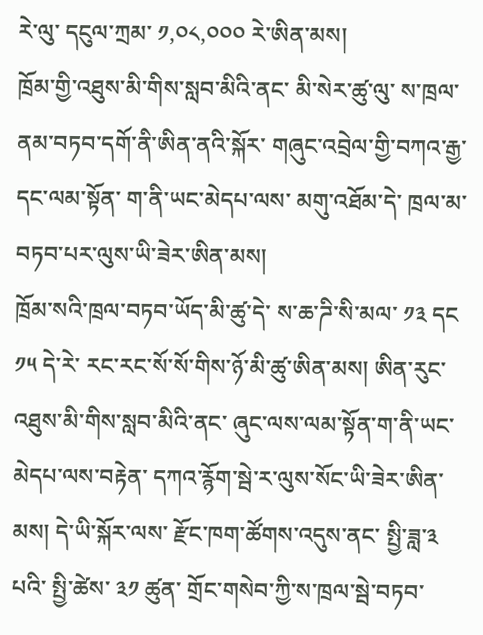རེ་ལུ་ དངུལ་ཀྲམ་ ༡,༠༨,༠༠༠ རེ་ཨིན་མས།
ཁྲོམ་གྱི་འཐུས་མི་གིས་སླབ་མིའི་ནང་ མི་སེར་ཚུ་ལུ་ ས་ཁྲལ་ནམ་བཏབ་དགོ་ནི་ཨིན་ནའི་སྐོར་ གཞུང་འབྲེལ་གྱི་བཀའ་རྒྱ་དང་ལམ་སྟོན་ ག་ནི་ཡང་མེདཔ་ལས་ མགུ་འཐོམ་དེ་ ཁྲལ་མ་བཏབ་པར་ལུས་ཡི་ཟེར་ཨིན་མས།
ཁྲོམ་སའི་ཁྲལ་བཏབ་ཡོད་མི་ཚུ་དེ་ ས་ཆ་ཌི་སི་མལ་ ༡༣ དང ༡༥ དེ་རེ་ རང་རང་སོ་སོ་གིས་ཉོ་མི་ཚུ་ཨིན་མས། ཨིན་རུང་འཐུས་མི་གིས་སླབ་མིའི་ནང་ ཞུང་ལས་ལམ་སྟོན་ག་ནི་ཡང་མེདཔ་ལས་བརྟེན་ དཀའ་རྙོག་སྦེ་ར་ལུས་སོང་ཡི་ཟེར་ཨིན་མས། དེ་ཡི་སྐོར་ལས་ རྫོང་ཁག་ཚོགས་འདུས་ནང་ སྤྱི་ཟླ་༣ པའི་ སྤྱི་ཚེས་ ༣༡ ཚུན་ གྲོང་གསེབ་ཀྱི་ས་ཁྲལ་སྦེ་བཏབ་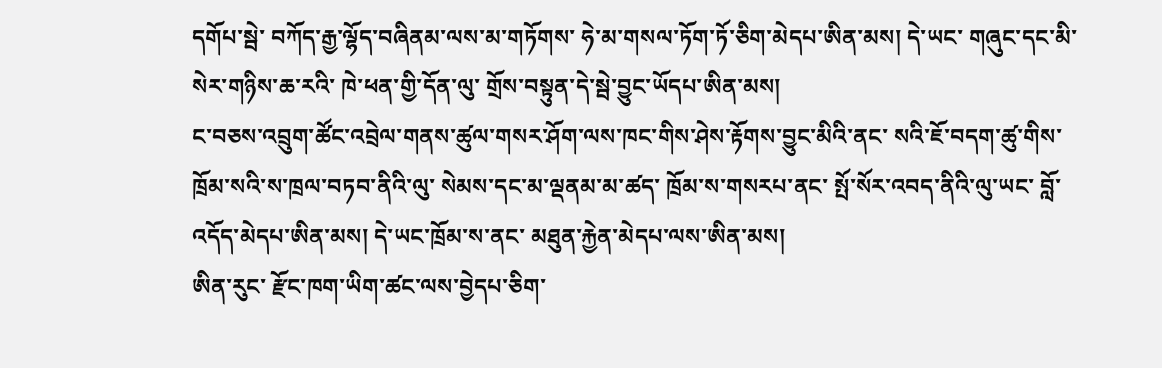དགོཔ་སྦེ་ བཀོད་རྒྱ་ལྷོད་བཞིནམ་ལས་མ་གཏོགས་ ཧེ་མ་གསལ་ཏོག་ཏོ་ཅིག་མེདཔ་ཨིན་མས། དེ་ཡང་ གཞུང་དང་མི་སེར་གཉིས་ཆ་རའི་ ཁེ་ཕན་གྱི་དོན་ལུ་ གྲོས་བསྟུན་དེ་སྦེ་བྱུང་ཡོདཔ་ཨིན་མས།
ང་བཅས་འབྲུག་ཚོང་འབྲེལ་གནས་ཚུལ་གསར་ཤོག་ལས་ཁང་གིས་ཤེས་རྟོགས་བྱུང་མིའི་ནང་ སའི་ཇོ་བདག་ཚུ་གིས་ ཁྲོམ་སའི་ས་ཁྲལ་བཏབ་ནིའི་ལུ་ སེམས་དང་མ་ལྡནམ་མ་ཚད་ ཁྲོམ་ས་གསརཔ་ནང་ སྤོ་སོར་འབད་ནིའི་ལུ་ཡང་ བློ་འདོད་མེདཔ་ཨིན་མས། དེ་ཡང་ཁྲོམ་ས་ནང་ མཐུན་རྐྱེན་མེདཔ་ལས་ཨིན་མས།
ཨིན་རུང་ རྫོང་ཁག་ཡིག་ཚང་ལས་བྱེདཔ་ཅིག་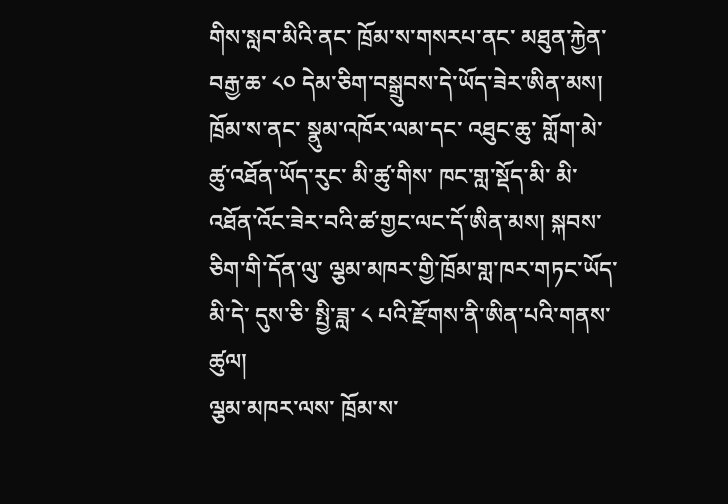གིས་སླབ་མིའི་ནང་ ཁྲོམ་ས་གསརཔ་ནང་ མཐུན་རྐྱེན་བརྒྱ་ཆ་ ༨༠ དེམ་ཅིག་བསྒྲུབས་དེ་ཡོད་ཟེར་ཨིན་མས། ཁྲོམ་ས་ནང་ སྣུམ་འཁོར་ལམ་དང་ འཐུང་ཆུ་ གློག་མེ་ཚུ་འཐོན་ཡོད་རུང་ མི་ཚུ་གིས་ ཁང་གླ་སྡོད་མི་ མི་འཐོན་འོང་ཟེར་བའི་ཚ་གྱང་ལང་དོ་ཨིན་མས། སྐབས་ཅིག་གི་དོན་ལུ་ ལྕམ་མཁར་གྱི་ཁྲོམ་གླ་ཁར་གཏང་ཡོད་མི་དེ་ དུས་ཅི་ སྤྱི་ཟླ་ ༨ པའི་རྫོགས་ནི་ཨིན་པའི་གནས་ཚུལ།
ལྕམ་མཁར་ལས་ ཁྲོམ་ས་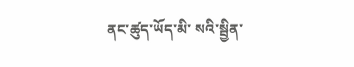ནང་ཚུད་ཡོད་མི་ སའི་སྦྱིན་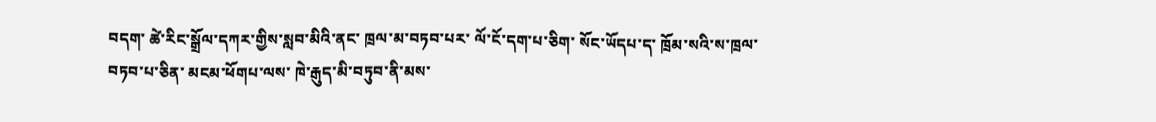བདག་ ཚེ་རིང་སྒྲོལ་དཀར་གྱིས་སླབ་མིའི་ནང་ ཁྲལ་མ་བཏབ་པར་ ལོ་ངོ་དག་པ་ཅིག་ སོང་ཡོདཔ་ད་ ཁྲོམ་སའི་ས་ཁྲལ་བཏབ་པ་ཅིན་ མངམ་ཕོགཔ་ལས་ ཁེ་རྒུད་མི་བཏུབ་ནི་མས་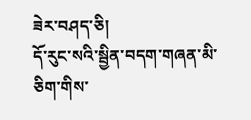ཟེར་བཤད་ཅི།
དོ་རུང་སའི་སྦྱིན་བདག་གཞན་མི་ཅིག་གིས་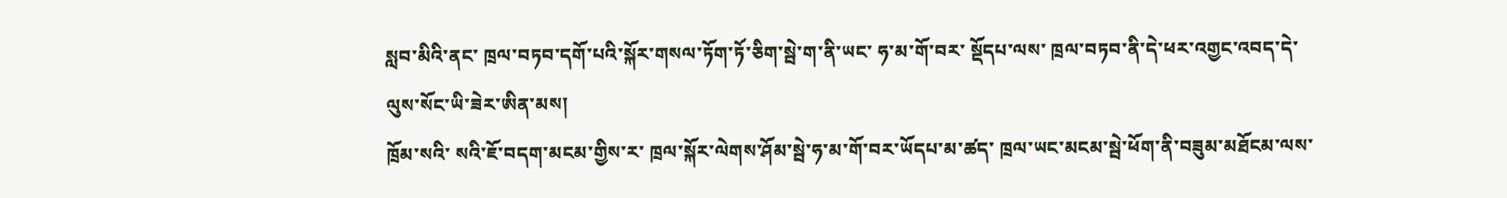སླབ་མིའི་ནང་ ཁྲལ་བཏབ་དགོ་པའི་སྐོར་གསལ་ཏོག་ཏོ་ཅིག་སྦེ་ག་ནི་ཡང་ ཧ་མ་གོ་བར་ སྡོདཔ་ལས་ ཁྲལ་བཏབ་ནི་དེ་ཕར་འགྱང་འབད་དེ་ལུས་སོང་ཡི་ཟེར་ཨིན་མས།
ཁྲོམ་སའི་ སའི་ཇོ་བདག་མངམ་གྱིས་ར་ ཁྲལ་སྐོར་ལེགས་ཤོམ་སྦེ་ཧ་མ་གོ་བར་ཡོདཔ་མ་ཚད་ ཁྲལ་ཡང་མངམ་སྦེ་ཕོག་ནི་བཟུམ་མཐོངམ་ལས་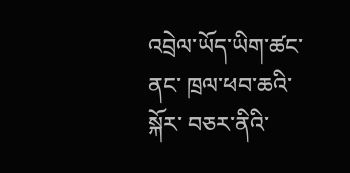འབྲེལ་ཡོད་ཡིག་ཚང་ནང་ ཁྲལ་ཕབ་ཆའི་སྐོར་ བཅར་ནིའི་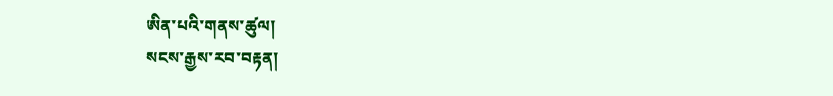ཨིན་པའི་གནས་ཚུལ།
སངས་རྒྱས་རབ་བརྟན།